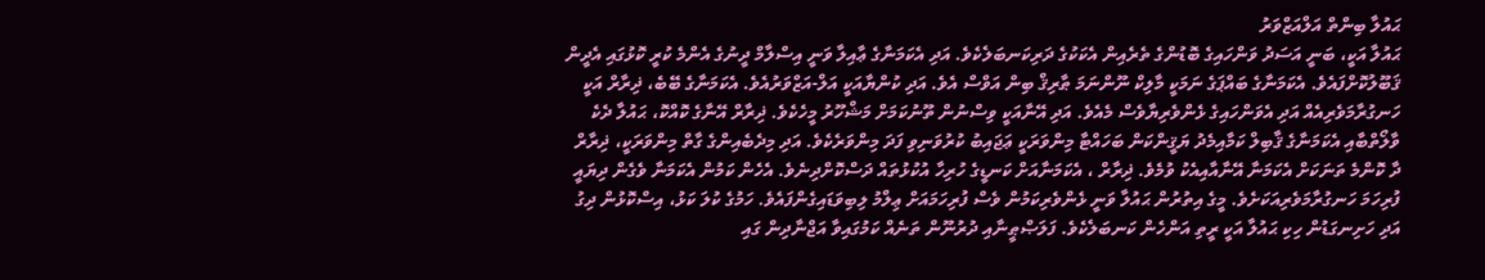ޙައުލާ ބިންތް އަލްއަޒްވަރު
ޙައުލާ އަކީ، ބަނީ އަސަދު ވަންހައިގެ ބޮޑުންގެ ތެރެއިން އެކަކުގެ ދަރިކަނބަލެކެވެ. އަދި އެކަމަނާގެ ޢާއިލާ ވަނީ އިސްލާމް ދީނުގެ އެންމެ ކުރީ ކޮޅުގައި އެދީން ޤަބޫލުކޮށްފައެވެ. އެކަމަނާގެ ބައްޕަގެ ނަމަކީ މާލިކް ނޫންނަމަ ޠާރިޤް ބިން އަވްސް އެވެ. އަދި ކުންޔާއަކީ އަލް-އަޒްވަރުއެވެ. އެކަމަނާގެ ބޭބެ، ޛިރާރް އަކީ ހަނގުރާމަވެރިއެއް އަދި އެވަންހައިގެ ޅެންވެރިޔާވެސް މެއެވެ. އަދި އޭނާއަކީ ވިސްނުން ތޫނުކަމަށް މަޝްހޫރު މީހެކެވެ. ޛިރާރް އޭނާގެ ކޮއްކޮ، ޙައުލާ ދެކެ ވާލޯތްބާއި އެކަމަނާގެ ޤާބިލް ކަމާއިމެދު ޔަޤީންކަން ބަހައްޓާ މިންވަރަކީ ޢަޖައިބު ކުރުވަނިވި ފަދަ މިންވަރެކެވެ. އަދި މިދެބެއިންގެ ގާތް މިންވަރަކީ، ޛިރާރް ދާ ކޮންމެ ތަނަކަށް އެކަމަނާ އޭނާއާއިއެކު ވުމެވެ. ޛިރާރް ، އެކަމަނާއަށް ކަނޑީގެ ހުރިހާ އުކުޅުތައް ދަސްކޮށްދިނެވެ. އެހެން ކަމުން އެކަމަނާ ވެގެން ދިޔައީ ފުރިހަމަ ހަނގުރާމަވެރިއަކަށެވެ. މީގެ އިތުރުން ޙައުލާ ވަނީ ޅެންވެރިކަމުން ވެސް ފުރިހަމައަށް ޢިލްމު ލިބިވަޑައިގެންފައެވެ. ހަމުގެ ކުލަ ކަޅު، އިސްކޮޅުން ދިގު އަދި ހަށިނގަޑުން ހިކި ޙައުލާ އަކީ ރީތި އަންހެން ކަނބަލެކެވެ. ފަލަޞްޠީނާއި ދުރުނޫން ތަނެއް ކަމުގައިވާ އަޖްނާދިން ގައި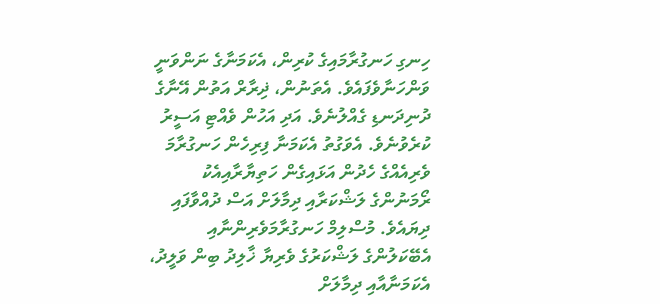ހިނގި ހަނގުރާމައިގެ ކުރިން، އެކަމަނާގެ ނަންވަނީ ވަންހަނާވެފައެވެ. އެތަނުން، ޛިރާރް އަތުން އޭނާގެ ދުނިދަނޑި ގެއްލުނެވެ. އަދި އަހުން ވެއްޓި އަސީރު ކުރެވުނެވެ. އެވަގުތު އެކަމަނާ ފިރިހެން ހަނގުރާމަ ވެރިއެއްގެ ހެދުން އަޅައިގެން ހަތިޔާރާއިއެކު ރޯމަނުންގެ ލަޝްކަރާއި ދިމާލަށް އަސް ދުއްވާފައި ދިޔައެވެ. މުސްލިމް ހަނގުރާމަވެރިންނާއި އެބޭކަލުންގެ ލަޝްކަރުގެ ވެރިޔާ ޚާލިދު ބިން ވަލީދު، އެކަމަނާއާއި ދިމާލަށް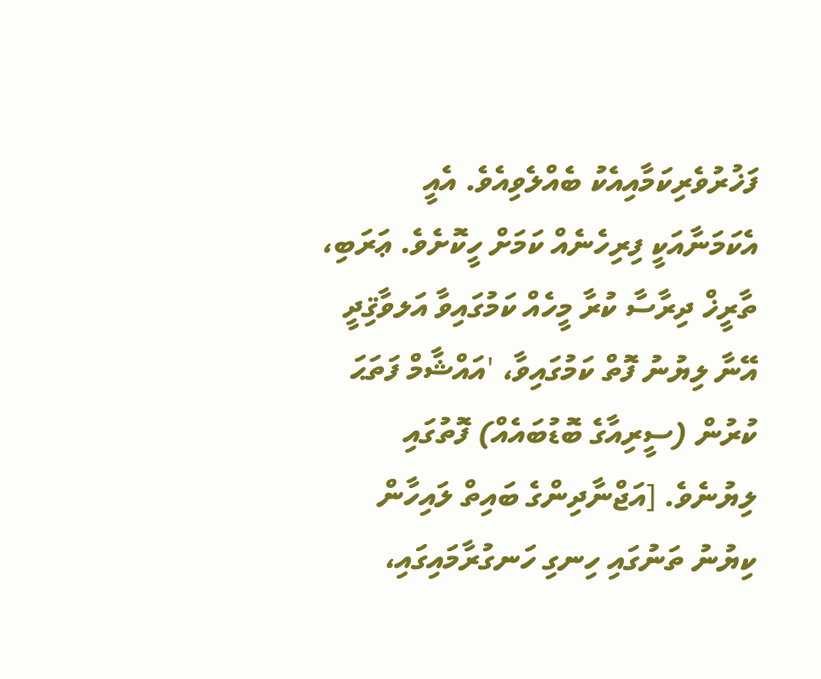ފަޚުރުވެރިކަމާއިއެކު ބެއްލެވިއެވެ. އެއީ އެކަމަނާއަކީ ފިރިހެނެއް ކަމަށް ހީކޮށެވެ. ޢަރަބި، ތާރީޚް ދިރާސާ ކުރާ މީހެއް ކަމުގައިވާ އަލވާޤިދީ އޭނާ ލިޔުނު ފޮތް ކަމުގައިވާ، 'އައްޝާމް ފަތަޙަ ކުރުން (ސީރިއާގެ ބޮޑުބައެއް) ފޮތުގައި ލިޔުނެވެ. [އަޖްނާދިންގެ ބައިތް ލައިހާން ކިޔުނު ތަނުގައި ހިނގި ހަނގުރާމައިގައި،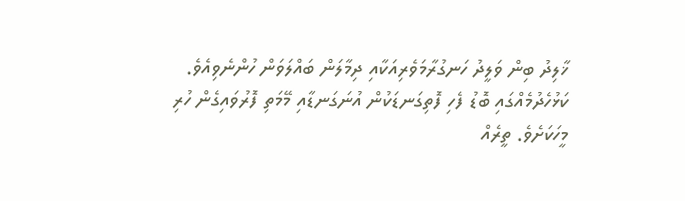ޚާލިދު ބިން ވަލީދު ހަނގުރާމަވެރިއަކާއި ދިމާލަން ބައްލަވަން ހުންނެވިއެވެ. ކަޅުހެދުމެއްގައި ބޮޑު ފެހި ފޮތިގަނޑަކުން އުނަގަނޑާއި މޭމަތި ފޮރުވައިގެން ހުރި މީހަކަށެވެ. ތީރެއް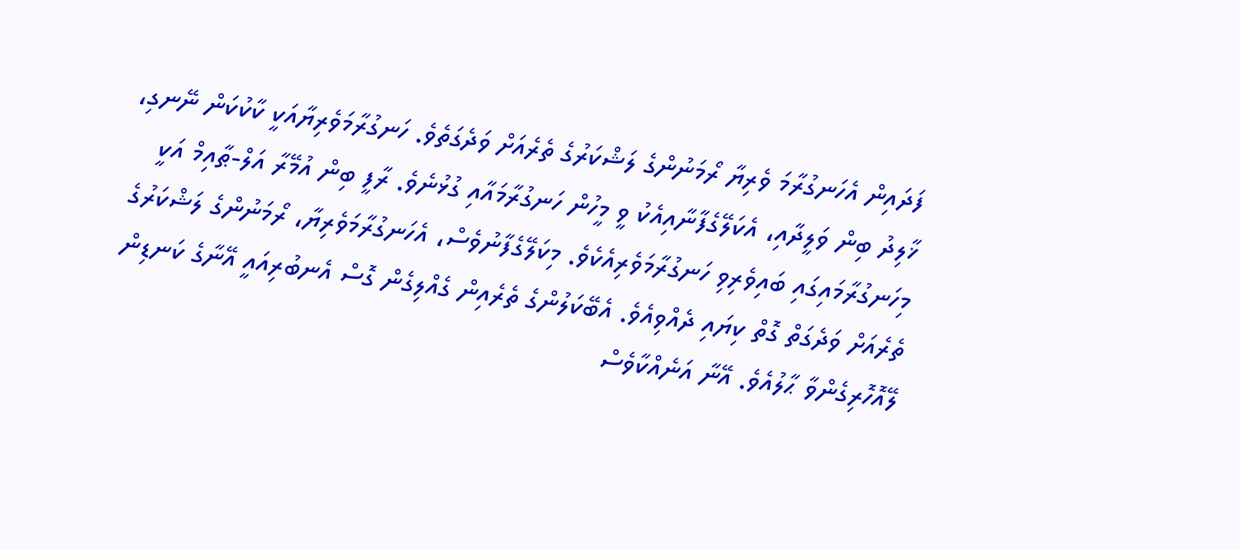ފަދައިން އެހަނގުރާމަ ވެރިޔާ ރޯމަނުންގެ ލަޝްކަރުގެ ތެރެއަށް ވަދެގަތެވެ. ހަނގުރާމަވެރިޔާއަކީ ކާކުކަން ނޭނގި، ޚާލިދު ބިން ވަލީދާއި، އެކަލޭގެފާނާއިއެކު ވީ މީހުން ހަނގުރާމައާއި ގުޅުނެވެ. ރާފީ ބިން އުމޭރާ އަލް-ޠާއިމް އަކީ މިހަނގުރާމައިގައި ބައިވެރިވި ހަނގުރާމަވެރިއެކެވެ. މިކަލޭގެފާނުވެސް، އެހަނގުރާމަވެރިޔާ، ރޯމަނުންގެ ލަޝްކަރުގެ ތެރެއަށް ވަދެގަތް ގޮތް ކިޔައި ދެއްވިއެވެ. އެބޭކަލުންގެ ތެރެއިން ގެއްލިގެން ގޮސް އެނބުރިއައީ އޭނާގެ ކަނޑިން ލޭއޮހޮރިގެންވާ ޙާލުއެވެ. އޭނާ އަނެއްކާވެސް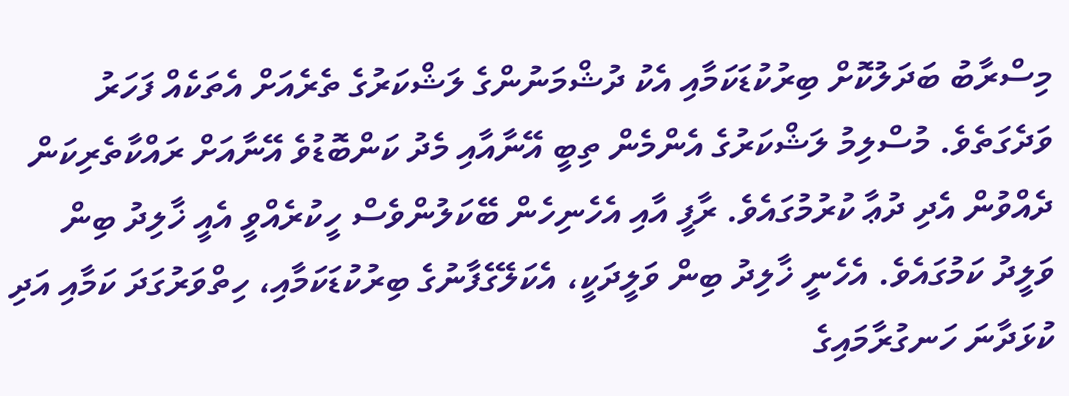މިސްރާބު ބަދަލުކޮށް ބިރުކުޑަކަމާއި އެކު ދުޝްމަނުންގެ ލަޝްކަރުގެ ތެރެއަށް އެތަކެއް ފަހަރު ވަދެގަތެވެ. މުސްލިމު ލަޝްކަރުގެ އެންމެން ތިބީ އޭނާއާއި މެދު ކަންބޮޑުވެ އޭނާއަށް ރައްކާތެރިކަން ދެއްވުން އެދި ދުޢާ ކުރުމުގައެވެ. ރާފީ އާއި އެހެނިހެން ބޭކަލުންވެސް ހީކުރެއްވީ އެއީ ޚާލިދު ބިން ވަލީދު ކަމުގައެވެ. އެހެނީ ޚާލިދު ބިން ވަލީދަކީ، އެކަލޭގެފާނުގެ ބިރުކުޑަކަމާއި، ހިތްވަރުގަދަ ކަމާއި އަދި ކުޅަދާނަ ހަނގުރާމައިގެ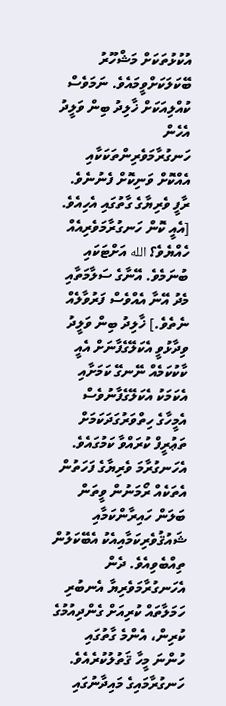އުކުޅުތަކަށް މަޝްހޫރު ބޭކަލަކަށްވީމައެވެ. ނަމަވެސް ކުއްލިއަކަށް ޚާލިދު ބިން ވަލީދު އެހެން ހަނގުރާމަވެރިންތަކަކާއި އެއްކޮށް ވަނިކޮށް ފެނުނެވެ. ރާފީ ވެރިޔާގެ ގާތުގައި އެހިއެވެ. [އެއީ ކޮން ހަނގުރާމަވެރިއެއް ހެއްޔެވެ؟ الله އަށްޓަކައި ބުނަމެވެ. އޭނާގެ ސަލާމަތާއި މެދު އޭނާ އެއްވެސް ފަރުވާލެއް ނެތެވެ.] ޚާލިދު ބިން ވަލީދު ވިދާޅުވީ އެކަލޭގެފާނަށް އެއީ ކާކުކަމެއް ނޭނގޭ ކަމަށާއި އެކަމަކު އެކަލޭގެފާނުވެސް އެމީހާގެ ހިތްވަރުގަދަކަމަށް ތަޢުރީފް ކުރައްވާ ކަމުގައެވެ. އެހަނގުރާމަ ވެރިޔާގެ ފަހަތުން އެތަކެއް ރޯމަނުން ވީތަން ބަލަން ހައިރާންކަމާއި ޝައުޤުވެރިކަމާއިއެކު އެބޭކަލުން ތިއްބެވިއެވެ. ދެން އެހަނގުރާމަވެރިޔާ އެނބުރި ހަމަލާތައް ކުރިއަށް ގެންދިއުމުގެ ކުރިން، އެންމެ ގާތުގައި ހުންނަ މީހާ ޤަތުލުކުރެއެވެ. ހަނގުރާމައިގެ މައިދާނުގައި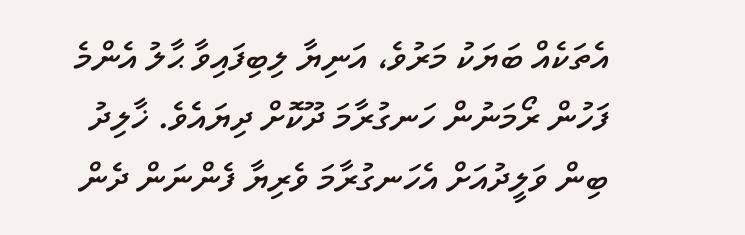އެތަކެއް ބަޔަކު މަރުވެ، އަނިޔާ ލިބިފައިވާ ޙާލު އެންމެ ފަހުން ރޯމަނުން ހަނގުރާމަ ދޫކޮށް ދިޔައެވެ. ޚާލިދު ބިން ވަލީދުއަށް އެހަނގުރާމަ ވެރިޔާ ފެންނަން ދެން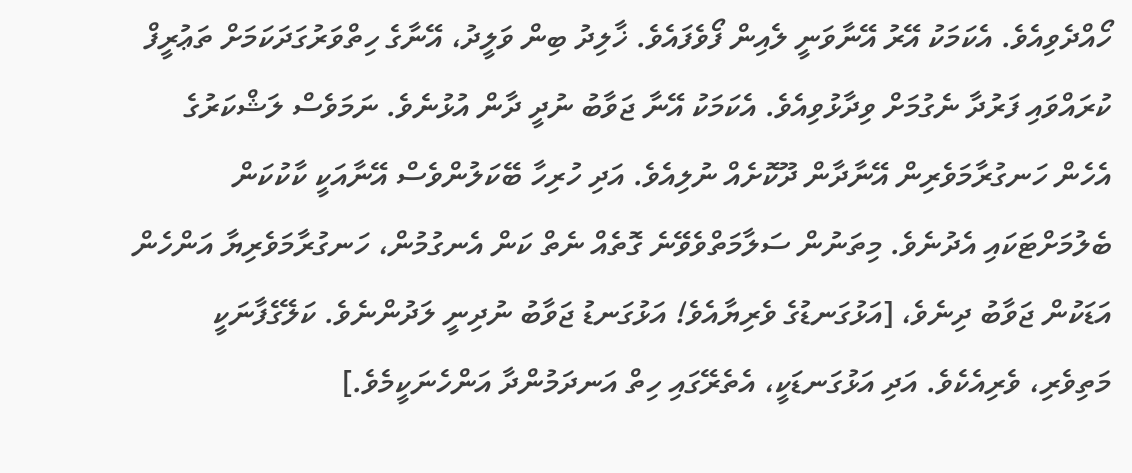ހޯއްދެވިއެވެ. އެކަމަކު އޭރު އޭނާވަނީ ލެއިން ފޯވެފައެވެ. ޚާލިދު ބިން ވަލީދު، އޭނާގެ ހިތްވަރުގަދަކަމަށް ތަޢުރީފް ކުރައްވައި ފަރުދާ ނެގުމަށް ވިދާޅުވިއެވެ. އެކަމަކު އޭނާ ޖަވާބު ނުދީ ދާން އުޅުނެވެ. ނަމަވެސް ލަޝްކަރުގެ އެހެން ހަނގުރާމަވެރިން އޭނާދާން ދޫކޮށެއް ނުލިއެވެ. އަދި ހުރިހާ ބޭކަލުންވެސް އޭނާއަކީ ކާކުކަން ބެލުމަށްޓަކައި އެދުނެވެ. މިތަނުން ސަލާމަތްވެވޭނެ ގޮތެއް ނެތް ކަން އެނގުމުން، ހަނގުރާމަވެރިޔާ އަންހެން އަޑަކުން ޖަވާބު ދިނެވެ، [އަޅުގަނޑުގެ ވެރިޔާއެވެ! އަޅުގަނޑު ޖަވާބު ނުދިނީ ލަދުންނެވެ. ކަލޭގެފާނަކީ މަތިވެރި، ވެރިއެކެވެ. އަދި އަޅުގަނޑަކީ، އެތެރޭގައި ހިތް އަނދަމުންދާ އަންހެނަކީމެވެ.]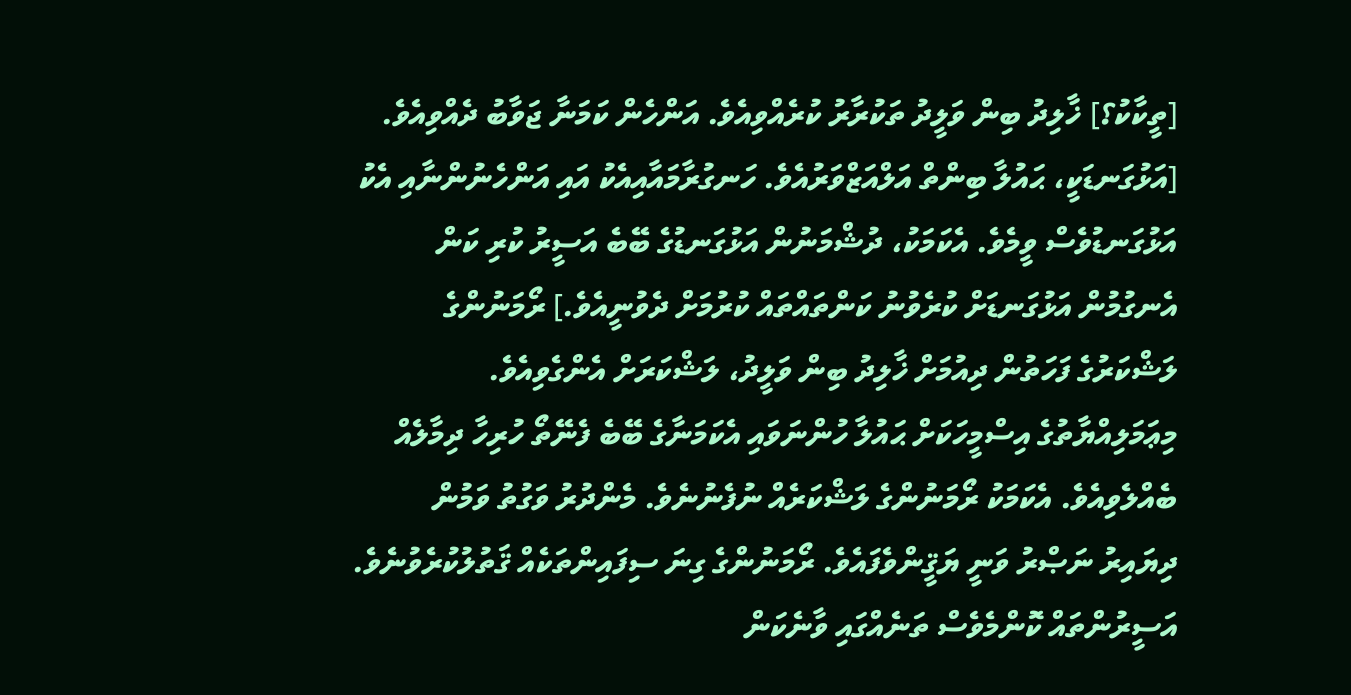[ތީކާކު؟] ޚާލިދު ބިން ވަލީދު ތަކުރާރު ކުރެއްވިއެވެ. އަންހެން ކަމަނާ ޖަވާބު ދެއްވިއެވެ. [އަޅުގަނޑަކީ، ޙައުލާ ބިންތް އަލްއަޒްވަރުއެވެ. ހަނގުރާމައާއިއެކު އައި އަންހެނުންނާއި އެކު އަޅުގަނޑުވެސް ވީމެވެ. އެކަމަކު، ދުޝްމަނުން އަޅުގަނޑުގެ ބޭބެ އަސީރު ކުރި ކަން އެނގުމުން އަޅުގަނޑަށް ކުރެވުނު ކަންތައްތައް ކުރުމަށް ދެވުނީއެވެ.] ރޯމަނުންގެ ލަޝްކަރުގެ ފަހަތުން ދިއުމަށް ޚާލިދު ބިން ވަލީދު، ލަޝްކަރަށް އެންގެވިއެވެ. މިޢަމަލިއްޔާތުގެ އިސްމީހަކަށް ޙައުލާ ހުންނަވައި އެކަމަނާގެ ބޭބެ ފެނޭތޯ ހުރިހާ ދިމާލެއް ބެއްލެވިއެވެ. އެކަމަކު ރޯމަނުންގެ ލަޝްކަރެއް ނުފެނުނެވެ. މެންދުރު ވަގުތު ވަމުން ދިޔައިރު ނަޞްރު ވަނީ ޔަޤީންވެފައެވެ. ރޯމަނުންގެ ގިނަ ސިފައިންތަކެއް ޤަތުލުކުރެވުނެވެ. އަސީރުންތައް ކޮންމެވެސް ތަނެއްގައި ވާނެކަން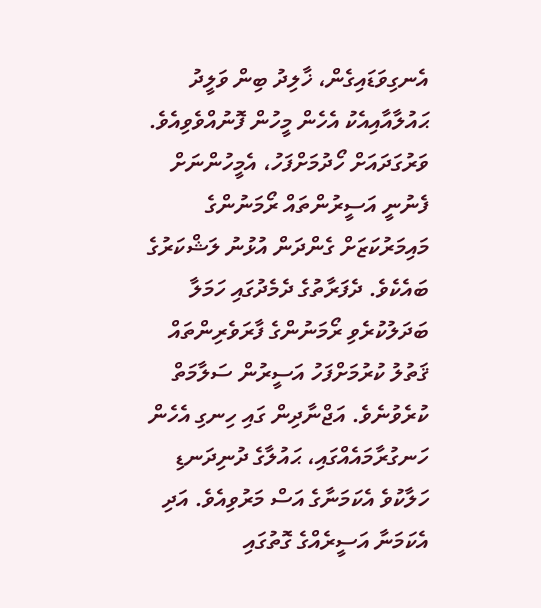އެނގިވަޑައިގެން، ޚާލިދު ބިން ވަލީދު ޙައުލާއާއިއެކު އެހެން މީހުން ފޮނުއްވެވިއެވެ. ވަރުގަދައަށް ހޯދުމަށްފަހު، އެމީހުންނަށް ފެނުނީ އަސީރުންތައް ރޯމަނުންގެ މައިމަރުކަޒަށް ގެންދަން އުޅުނު ލަޝްކަރުގެ ބައެކެވެ. ދެފަރާތުގެ ދެމެދުގައި ހަމަލާ ބަދަލުކުރެވި ރޯމަނުންގެ ފާރަވެރިންތައް ޤަތުލު ކުރުމަށްފަހު އަސީރުން ސަލާމަތް ކުރެވުނެވެ. އަޖްނާދިން ގައި ހިނގި އެހެން ހަނގުރާމައެއްގައި، ޙައުލާގެ ދުނިދަނޑި ހަލާކުވެ އެކަމަނާގެ އަސް މަރުވިއެވެ. އަދި އެކަމަނާ އަސީރެއްގެ ގޮތުގައި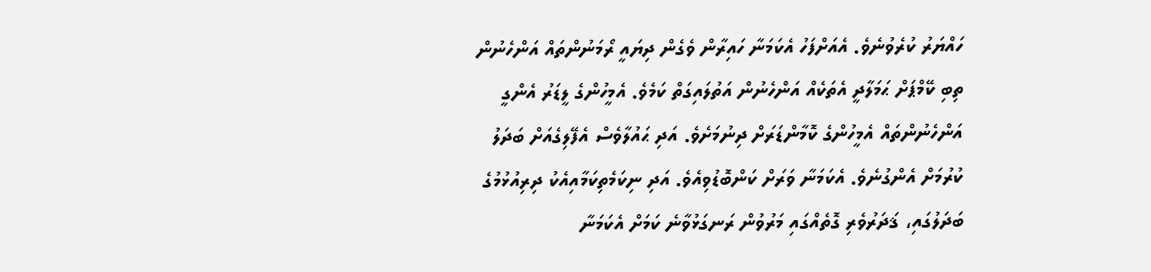ހައްޔަރު ކުރެވުނެވެ. އެއަށްފަހު އެކަމަނާ ހައިރާން ވެގެން ދިޔައީ ރޯމަނުންތައް އަންހެނުން ތިބި ކޭމްޕަށް ޙަމަލާދީ އެތަކެއް އަންހެނުން އަތުލައިގަތް ކަމެވެ. އެމީހުންގެ ލީޑަރު އެންގީ އަންހެނުންތައް އެމީހުންގެ ކޮމާންޑަރަށް ދިނުމަށެވެ. އަދި ޙައުލާވެސް އެފޭލިގެއަށް ބަދަލު ކުރުމަށް އެންގުނެވެ. އެކަމަނާ ވަރަށް ކަންބޮޑުވިއެވެ. އަދި ނިކަމެތިކަމާއިއެކު ދިރިއުޅުމުގެ ބަދަލުގައި، ޤަދަރުވެރި ގޮތެއްގައި މަރުވުން ރަނގަޅުވާނެ ކަމަށް އެކަމަނާ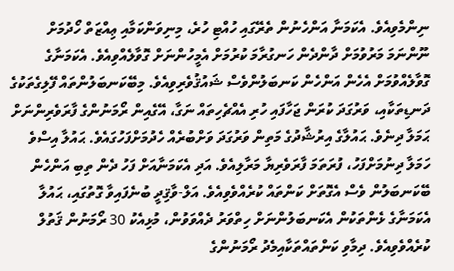ނިންމެވިއެވެ. އެކަމަނާ އަންހެނުން ތެރޭގައި ހުއްޓި ހުރެ، މިނިވަންކަމާއި ޢިއްޒަތް ހޯދުމަށް ނޫންނަމަ މަރުވުމަށް ދާންދެން ހަނގުރާމަ ކުރުމަށް އެމީހުންނަށް ގޮވާލެއްވިއެވެ. އެކަމަނާގެ ގޮވާލެއްވުމަށް އެހެން އަންހެން ކަނބަލުންވެސް ޝައުޤުވެރިވިއެވެ. މިބޭކަނބަލުންތައް ފޭލިގެތަކުގެ ދަނޑިތަކާއި، ވަރުގަދަ ކުރަން ޖަހާފައި ހުރި އެއްޗެހިތައް ނަގާ، އޭގެއިން ރޯމަނުންގެ ފާރަވެރިންނަށް ޙަމަލާ ދިނެވެ. ޙައުލާގެ އިރުޝާދުގެ މަތިން ވަރުގަދަ ވަށްބުރެއް ހެދުމަށްފަހުގައެވެ. ޙައުލާ އިސްވެ ހަމަލާ ދިނުމަށްފަހު، ފުރަތަމަ ފާރަވެރިޔާ މަރާލިއެވެ. އަދި އެކަމަނާއަށް ފަހު ދެން ތިބި އަންހެން ބޭކަނބަލުން ވެސް އެގޮތަށް ކަންތައް ކުރެއްވެވިއެވެ. އަލް-ވާޤިދީ ބުނެފައިވާ ގޮތުގައި، ޙައުލާ އެކަމަނާގެ ޅެންތަކުން އެކަނބަލުންނަށް ހިތްވަރު ދެއްވަވުން، މުޅިއެކު 30 ރޯމަނުން ޤަތުލް ކުރެއްވެވިއެވެ. ދިމާވި ކަންތައްތަކާއިމެދު ރޯމަނުންގެ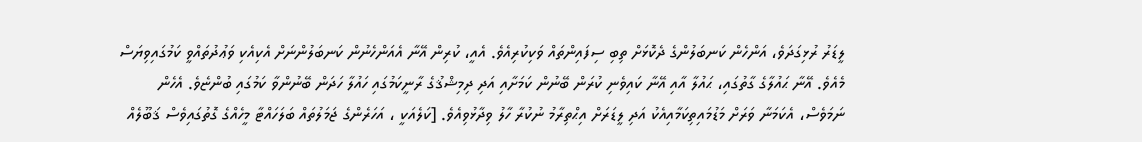ލީޑަރު ރުޅިގަދަވެ، އަންހެން ކަނބަލުންގެ ދެކޮޅަށް ތިބި ސިފައިންތައް ވަކިކުރިއެވެ. އެއީ، ކުރިން އޭނާ އެއަންހެނުން ކަނބަލުންނަށް އެކިއެކި ވަޢުދުތައްވީ ކަމުގައިވިޔަސް މެއެވެ. އޭނާ ޙައުލާގެ ގާތުގައި، ޙައުލާ އާއި އޭނާ ކައިވެނި ކުރަން ބޭނުން ކަމަށާއި އަދި ދިމިޝްޤުގެ ރާނީކަމުގައި ހައުލާ ހަދަން ބޭނުންވާ ކަމުގައި ބުންޏެވެ. އެހެން ނަމަވެސް، އެކަމަނާ ވަރަށް މަޑުމައިތިކަމާއިއެކު އަދި ލީޑަރަށް އިޙްތިރާމު ނުކުރާ ހާލު ވިދާޅުވިއެވެ. [ކަލެއަކީ ، އަހަރެންގެ ޖަމަލުތައް ބަލަހައްޓާ މީހެއްގެ ގޮތުގައިވެސް ޤަބޫލެއް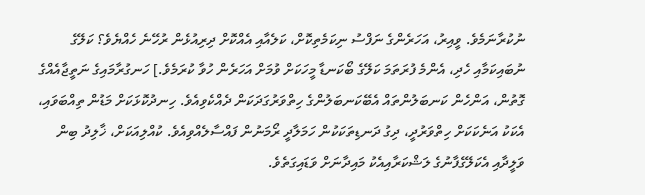ނުކުރާނަމެވެ. ވީއިރު، އަހަރެންގެ ނަފްސު ނިކަމެތިކޮށް، ކަލެއާއި އެއްކޮށް ދިރިއުޅެން ރުހޭނެ ހެއްޔެވެ؟ ކަލޭގެ ނުބައިކަމާއި ހެދި، އެންމެ ފުރަތަމަ ކަލޭގެ ބޯކަނޑާ މީހަކަށް ވުމަށް އަހަރެން ހުވާ ކުރަމެވެ.] ހަނގުރާމައިގެ ނަތީޖާއެއްގެ ގޮތުން، އަންހެން ކަނބަލުންތައް އެބޭކަނބަލުންގެ ހިތްވަރުގަދަކަން ދެއްކެވިއެވެ. ހިނދުކޮޅަކަށް މަޑުން ތިއްބަވައި، އެކަކު އަނެކަކަށް ހިތްވަރުދީ، ދިގު ދަނޑިތަކަކުން ހަމަލާދީ ރޯމަނުން ފައްސާލެއްވިއެވެ. ކުއްލިއަކަށް، ޚާލިދު ބިން ވަލީދާއި އެކަލޭގެފާނުގެ ލަޝްކަރާއިއެކު މައިދާނަށް ވަޑައިގަތެވެ.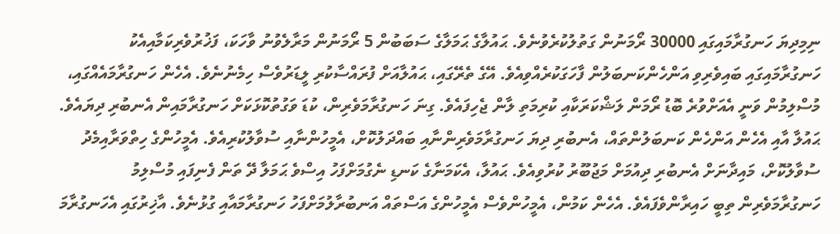ނިމިދިޔަ ހަނގުރާމައިގައި 30000 ރޯމަނުން ގަތުލުކުރެވުނެވެ. ޙައުލާގެ ޙަމަލާގެ ސަބަބުން 5 ރޯމަނުން މަރާލެވުނު ވާހަކަ، ފަޚުރުވެރިކަމާއިއެކު ހަނގުރާމައިގައި ބައިވެރިވި އަންހެންކަނބަލުން ފާހަގަކުރެއްވިއެވެ. އޭގެ ތެރޭގައި، ޙައުލާއަށް ފުރައްސާކުރި ލީޑަރުވެސް ހިމެނުނެވެ. އެހެން ހަނގުރާމައެއްގައި، މުސްލިމުން ވަނީ އެއަށްވުރެ ބޮޑު ރޯމަން ލަޝްކަރަކާއި ކުރިމަތި ލާން ޖެހިފައެވެ. ގިނަ ހަނގުރާމަވެރިން، ކުޑަ ވަގުތުކޮޅަކަށް ހަނގުރާމައިން އެނބުރި ދިޔައެވެ. ޙައުލާ އާއި އެހެން އަންހެން ކަނބަލުންތައް، އެނބުރި ދިޔަ ހަނގުރާމަވެރިންނާއި ބައްދަލުކޮށް، އެމީހުންނާއި ސުވާލުކުރިއެވެ. އެމީހުންގެ ހިތްވަރާއިމެދު ސުވާލުކޮށް، މައިދާނަށް އެނބުރި ދިއުމަށް މަޖުބޫރު ކުރުވިއެވެ. ޙައުލާ، އެކަމަނާގެ ކަނޑި ނެގުމަށްފަހު އިސްވެ ޙަމަލާ ދޭ ތަން ފެނިފައި މުސްލިމު ހަނގުރާމަވެރިން ތިބީ ހައިރާންވެފައެވެ. އެހެން ކަމުން، އެމީހުންވެސް އެމީހުންގެ އަސްތައް އަނބުރާލުމަށްފަހު ހަނގުރާމައާއި ގުޅުނެވެ. އާޚިރުގައި އެހަނގުރާމަ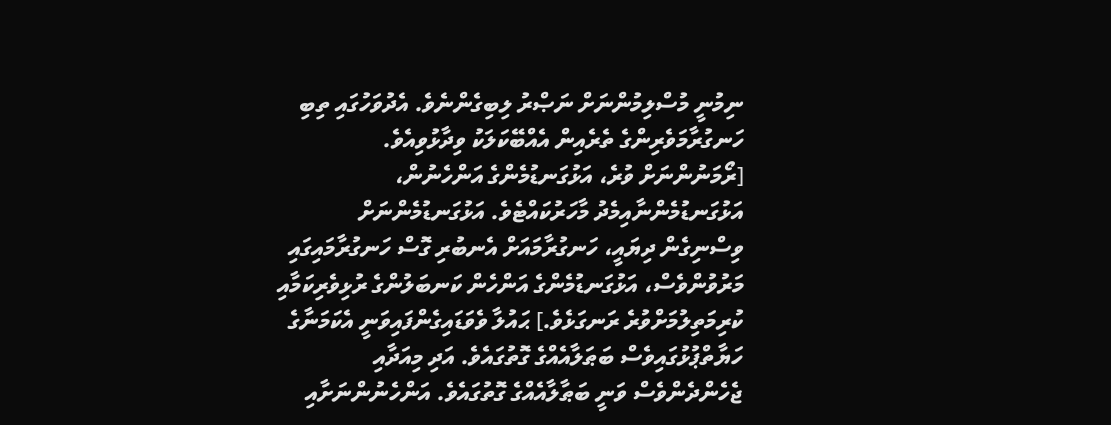ނިމުނީ މުސްލިމުންނަށް ނަޞްރު ލިބިގެންނެވެ. އެދުވަހުގައި ތިބި ހަނގުރާމަވެރިންގެ ތެރެއިން އެއްބޭކަލަކު ވިދާޅުވިއެވެ. [ރޯމަނުންނަށް ވުރެ، އަޅުގަނޑުމެންގެ އަންހެނުން، އަޅުގަނޑުމެންނާއިމެދު މާހަރުކައްޓެވެ. އަޅުގަނޑުމެންނަށް ވިސްނިގެން ދިޔައީ، ހަނގުރާމައަށް އެނބުރި ގޮސް ހަނގުރާމައިގައި މަރުވުންވެސް، އަޅުގަނޑުމެންގެ އަންހެން ކަނބަލުންގެ ރުޅިވެރިކަމާއި ކުރިމަތިލުމަށްވުރެ ރަނގަޅެވެ.] ޙައުލާ ވެވަޑައިގެންފައިވަނީ އެކަމަނާގެ ހަޔާތްޕުޅުގައިވެސް ބަޠަލާއެއްގެ ގޮތުގައެވެ. އަދި މިއަދާއި ޖެހެންދެންވެސް ވަނީ ބަޠާލާއެއްގެ ގޮތުގައެވެ. އަންހެނުންނަށާއި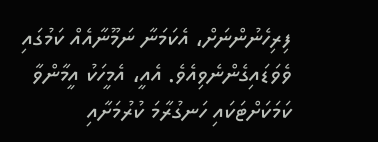ފިރިހެނުންނަށް، އެކަމަނާ ނަމޫނާއެއް ކަމުގައި ވެވަޑައިގެންނެވިއެވެ. އެއީ، އެމީހަކު އީމާންވާ ކަމަކަށްޓަކައި ހަނގުރާމަ ކުރުމަށާއި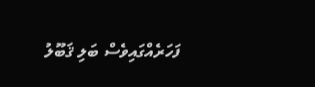ފަހަރެއްގައިވެސް ބަލި ޤަބޫލު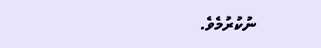ނުކުރުމެވެ.